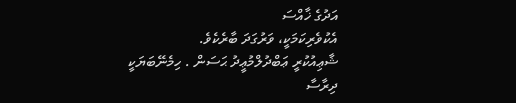އަދުގެ ޚާއްސަ
އެކުވެރިކަމަކީ، ވަރުގަދަ ބާރެކެވެ.
ޝާޢިއުކުރީ ޢަބްދުލްމުޢީދު ޙަސަން . ހިމެނޭބަޔަކީ ދިރާސާ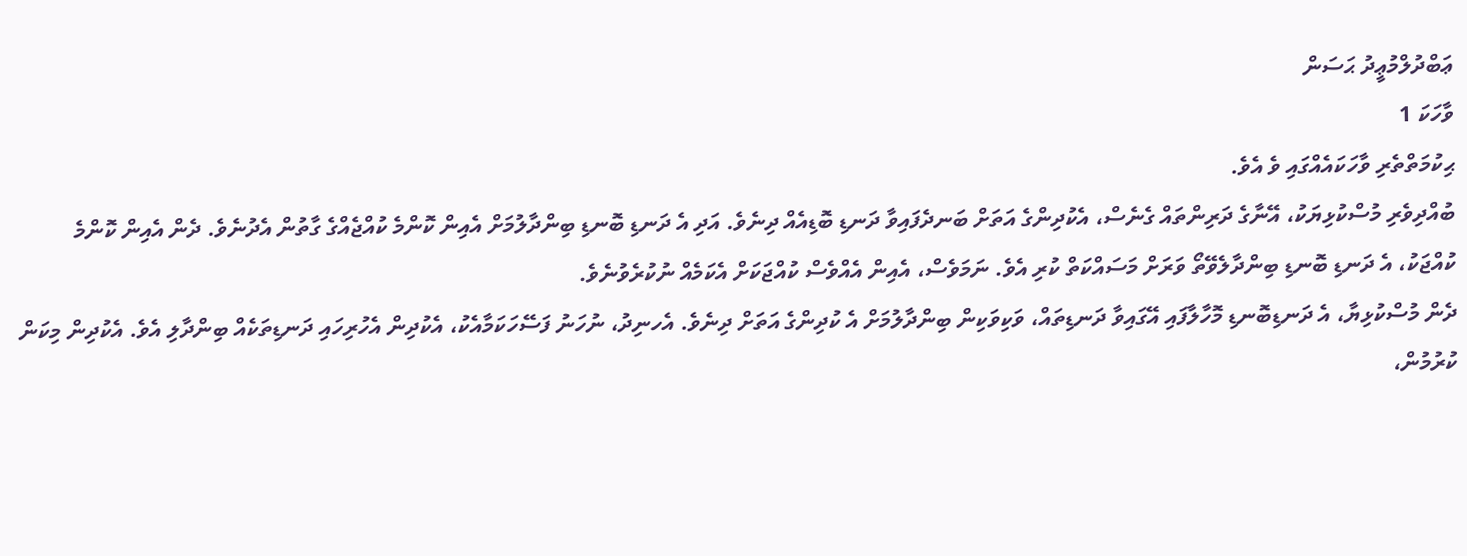ޢަބްދުލްމުޢީދު ޙަސަން
ވާހަކަ 1
ޙިކުމަތްތެރި ވާހަކައެއްގައި ވެ އެވެ.
ބުއްދިވެރި މުސްކުޅިޔަކު، އޭނާގެ ދަރިންތައް ގެނެސް، އެކުދިންގެ އަތަށް ބަނދެފައިވާ ދަނޑި ބޮޑިއެއް ދިނެވެ. އަދި އެ ދަނޑި ބޮނޑި ބިންދާލުމަށް އެއިން ކޮންމެ ކުއްޖެއްގެ ގާތުން އެދުނެވެ. ދެން އެއިން ކޮންމެ ކުއްޖަކު، އެ ދަނޑި ބޮނޑި ބިންދާލެވޭތޯ ވަރަށް މަސައްކަތް ކުރި އެވެ. ނަމަވެސް، އެއިން އެއްވެސް ކުއްޖަކަށް އެކަމެއް ނުކުރެވުނެވެ.
ދެން މުސްކުޅިޔާ، އެ ދަނޑިބޮނޑި މޮހާލާފައި އޭގައިވާ ދަނޑިތައް، ވަކިވަކިން ބިންދާލުމަށް އެ ކުދިންގެ އަތަށް ދިނެވެ. އެހނިދު، ނުހަނު ފަސޭހަކަމާއެކު، އެކުދިން އެހުރިހައި ދަނޑިތަކެއް ބިންދާލި އެވެ. އެކުދިން މިކަން ކުރުމުން،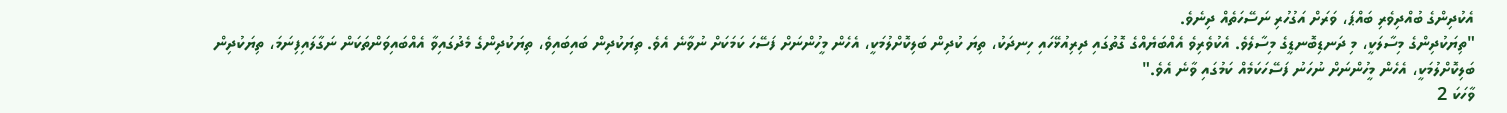އެކުދިންގެ ބުއްދިވެރި ބައްޕަ، ވަރަށް އަގުހުރި ނަސޭހަތެއް ދިނެވެ.
"ތިޔަކުދިންގެ މިސާލަކީ، މި ދަނޑިބޮނޑީގެ މިސާލެވެ. އެކުވެރިވެ އެއްބަޔެއްގެ ގޮތުގައި ދިރިއުޅޭހައި ހިނދަކު، ތިޔަ ކުދިން ބަލިކޮށްލުމަކީ، އެހެން މީހުންނަށް ފަސޭހަ ކަމަކަށް ނުވާނެ އެވެ. ތިޔަކުދިން ބައިބައިވެ، ތިޔަކުދިންގެ މެދުގައިވާ އެއްބައިވަންތަކަން ނަގާލައިފިނަމަ، ތިޔަކުދިން ބަލިކޮށްލުމަކީ، އެހެން މީހުންނަށް ނުހަނު ފަސޭހަކަމެއް ކަމުގައި ވާނެ އެވެ."
ވާހަކަ 2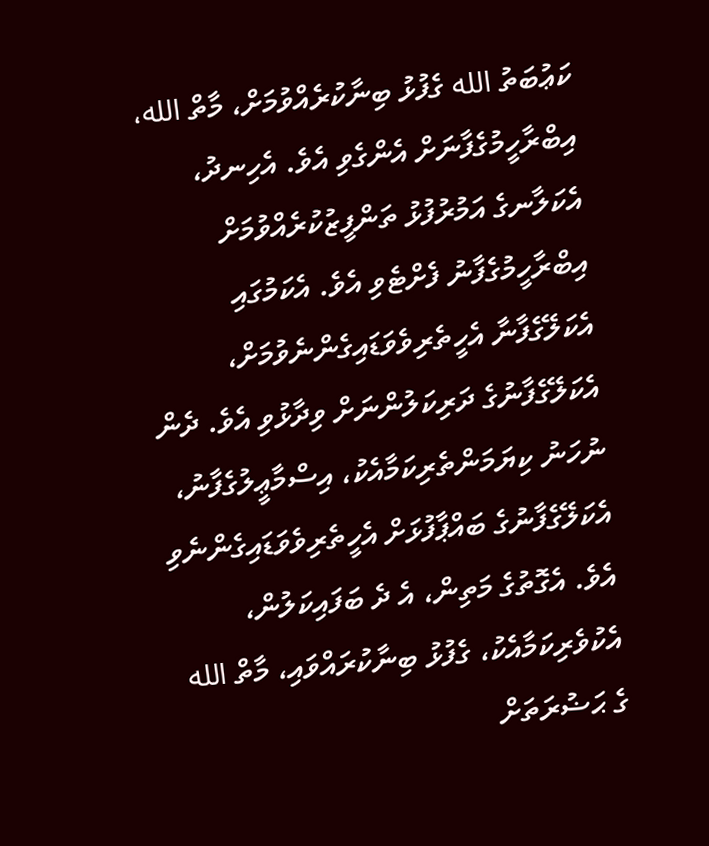ކަޢުބަތު الله ގެފުޅު ބިނާކުރެއްވުމަށް، މާތް الله، އިބްރާހީމުގެފާނަށް އެންގެވި އެވެ. އެހިނދު، އެކަލާނގެ އަމުރުފުޅު ތަންފީޒުކުރެއްވުމަށް އިބްރާހީމުގެފާނު ފެށްޓެވި އެވެ. އެކަމުގައި އެކަލޭގެފާނާ އެހީތެރިވެވަޑައިގެންނެވުމަށް، އެކަލޭގެފާނުގެ ދަރިކަލުންނަށް ވިދާޅުވި އެވެ. ދެން ނުހަނު ކިޔަމަންތެރިކަމާއެކު، އިސްމާޢީލުގެފާނު، އެކަލޭގެފާނުގެ ބައްޕާފުޅަށް އެހީތެރިވެވަޑައިގެންނެވި އެވެ. އެގޮތުގެ މަތިން، އެ ދެ ބަފައިކަލުން، އެކުވެރިކަމާއެކު، ގެފުޅު ބިނާކުރައްވައި، މާތް الله ގެ ޙަޟުރަތަށް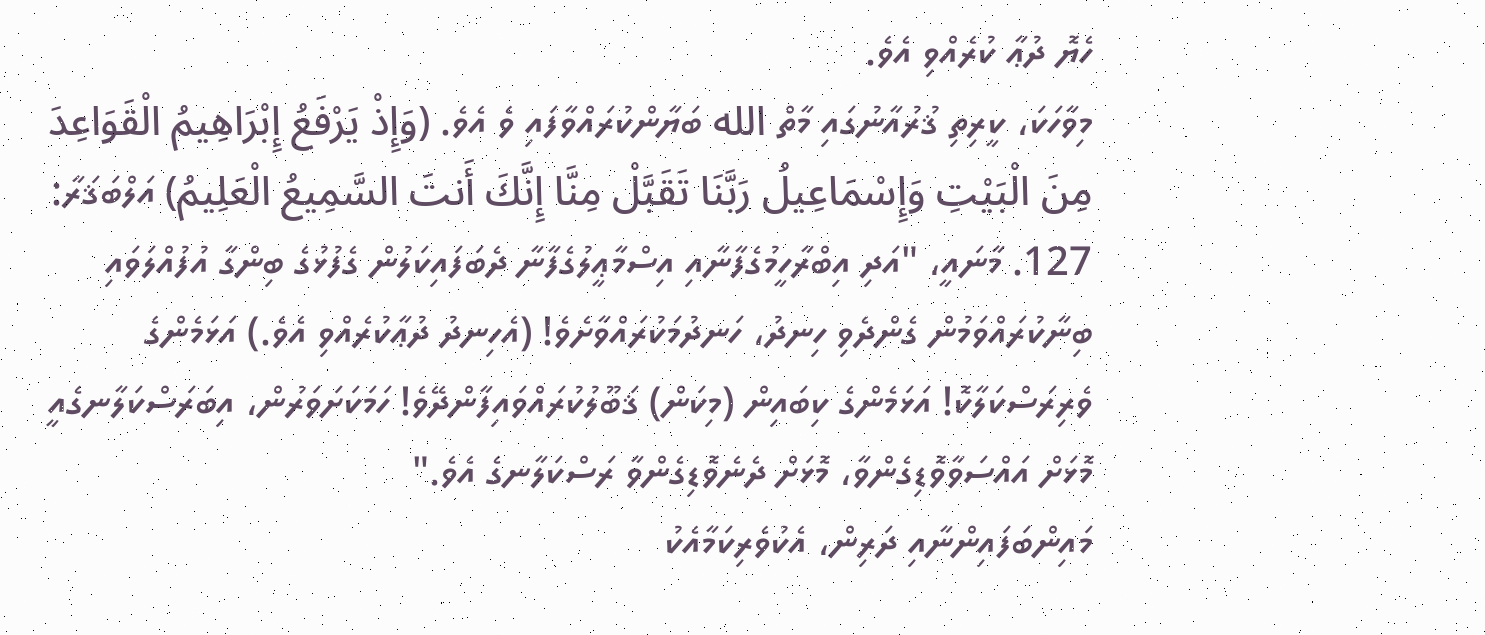ހެޔޮ ދުޢާ ކުރެއްވި އެވެ.
މިވާހަކަ، ކީރިތި ޤުރުއާނުގައި މާތް الله ބަޔާންކުރައްވާފައި ވެ އެވެ. (وَإِذْ يَرْفَعُ إِبْرَاهِيمُ الْقَوَاعِدَ مِنَ الْبَيْتِ وَإِسْمَاعِيلُ رَبَّنَا تَقَبَّلْ مِنَّا إِنَّكَ أَنتَ السَّمِيعُ الْعَلِيمُ) އަލްބަޤަރާ: 127. މާނައީ، "އަދި އިބްރާހީމުގެފާނާއި އިސްމާޢީލުގެފާނާ ދެބަފައިކަލުން ގެފުޅުގެ ބިންގާ އުފުއްލަވައި ބިނާކުރައްވަމުން ގެންދެވި ހިނދު، ހަނދުމަކުރައްވާށެވެ! (އެހިނދު ދުޢާކުރެއްވި އެވެ.) އަޅަމެންގެ ވެރިރަސްކަލާކޮ! އަޅަމެންގެ ކިބައިން (މިކަން) ޤަބޫލުކުރައްވައިފާންދޭވެ! ހަމަކަށަވަރުން، އިބަރަސްކަލާނގެއީ މޮޅަށް އައްސަވާވޮޑިގެންވާ، މޮޅަށް ދެނެވޮޑިގެންވާ ރަސްކަލާނގެ އެވެ."
މައިންބަފައިންނާއި ދަރިން، އެކުވެރިކަމާއެކު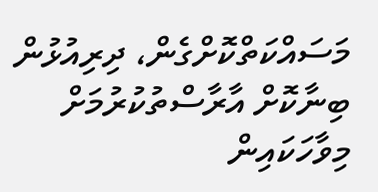މަސައްކަތްކޮށްގެން، ދިރިއުޅުން ބިނާކޮށް އާރާސްތުކުރުމަށް މިވާހަކައިން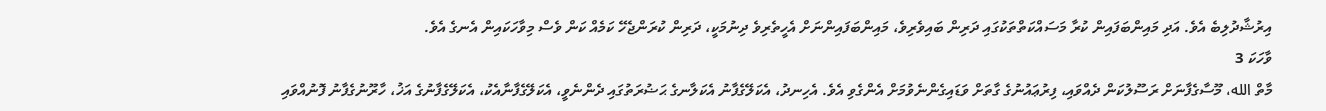އިރުޝާދުލިބެ އެވެ. އަދި މައިންބަފައިން ކުރާ މަސައްކަތްތަކުގައި ދަރިން ބައިވެރިވެ، މައިންބަފައިންނަށް އެހީތެރިވެ ދިނުމަކީ، ދަރިން ކުރަންޖެހޭ ކަމެއް ކަން ވެސް މިވާހަކައިން އެނގެ އެވެ.
ވާހަކަ 3
މާތް الله، މޫސާގެފާނަށް ރަސޫލުކަން ދެއްވައި، ފިރުޢައުނުގެ ގާތަށް ވަޑައިގެންނެވުމަށް އެންގެވި އެވެ. އެހިނދު، އެކަލޭގެފާނު އެކަލާނގެ ޙަޟުރަތުގައި ދެންނެވީ، އެކަލޭގެފާނާއެކު، އެކަލޭގެފާނުގެ އަޚު، ހާރޫނުގެފާނު ފޮނުއްވައި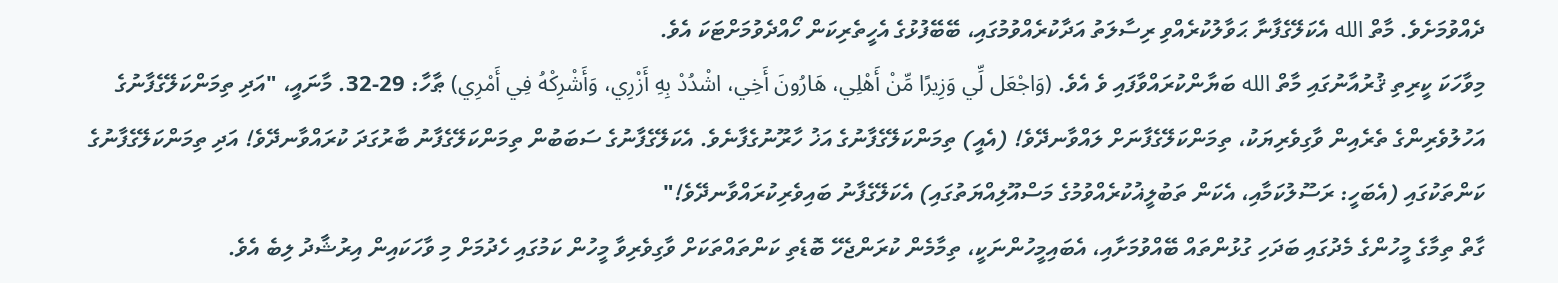ދެއްވުމަށެވެ. މާތް الله އެކަލޭގެފާނާ ޙަވާލުކުރެއްވި ރިސާލަތު އަދާކުރެއްވުމުގައި، ބޭބޭފުޅުގެ އެހީތެރިކަން ހޯއްދެވުމަށްޓަކަ އެވެ.
މިވާހަކަ ކީރިތި ޤުރުއާނުގައި މާތް الله ބަޔާންކުރައްވާފައި ވެ އެވެ. (وَاجْعَل لِّي وَزِيرًا مِّنْ أَهْلِي، هَارُونَ أَخِي، اشْدُدْ بِهِ أَزْرِي، وَأَشْرِكْهُ فِي أَمْرِي) ޠާހާ: 29-32. މާނައީ، "އަދި ތިމަންކަލޭގެފާނުގެ އަހުލުވެރިންގެ ތެރެއިން ވާގިވެރިޔަކު، ތިމަންކަލޭގެފާނަށް ލައްވާނދޭވެ! (އެއީ) ތިމަންކަލޭގެފާނުގެ އަޚު ހާރޫނުގެފާނެވެ. އެކަލޭގެފާނުގެ ސަބަބުން ތިމަންކަލޭގެފާނު ބާރުގަދަ ކުރައްވާނދޭވެ! އަދި ތިމަންކަލޭގެފާނުގެ ކަންތަކުގައި (އެބަހީ: ރަސޫލުކަމާއި، އެކަން ތަބުލީޣުކުރެއްވުމުގެ މަސްއޫލިއްޔަތުގައި) އެކަލޭގެފާނު ބައިވެރިކުރައްވާނދޭވެ!"
ގާތް ތިމާގެ މީހުންގެ މެދުގައި ބަދަހި ގުޅުންތައް ބޭއްވުމަށާއި، އެބައިމީހުންނަކީ، ތިމާމެން ކުރަންޖެހޭ ބޮޑެތި ކަންތައްތަކަށް ވާގިވެރިވާ މީހުން ކަމުގައި ހެދުމަށް މި ވާހަކައިން އިރުޝާދު ލިބެ އެވެ.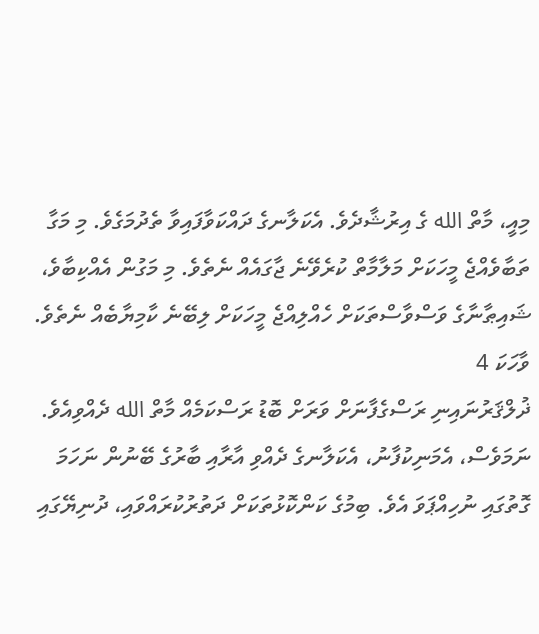މިއީ، މާތް الله ގެ އިރުޝާދެވެ. އެކަލާނގެ ދައްކަވާފައިވާ ތެދުމަގެވެ. މި މަގާ ތަބާވެއްޖެ މީހަކަށް މަލާމާތް ކުރެވޭނެ ޖާގައެއް ނެތެވެ. މި މަގުން އެއްކިބާވެ، ޝައިޠާނާގެ ވަސްވާސްތަކަށް ހެއްލިއްޖެ މީހަކަށް ލިބޭނެ ކާމިޔާބެއް ނެތެވެ.
ވާހަކަ 4
ޛުލްޤަރުނައިނި ރަސްގެފާނަށް ވަރަށް ބޮޑު ރަސްކަމެއް މާތް الله ދެއްވިއެވެ. ނަމަވެސް، އެމަނިކުފާނު، އެކަލާނގެ ދެއްވި އާރާއި ބާރުގެ ބޭނުން ނަހަމަ ގޮތުގައި ނުހިއްޕަވަ އެވެ. ބިމުގެ ކަންކޮޅުތަކަށް ދަތުރުކުރައްވައި، ދުނިޔޭގައި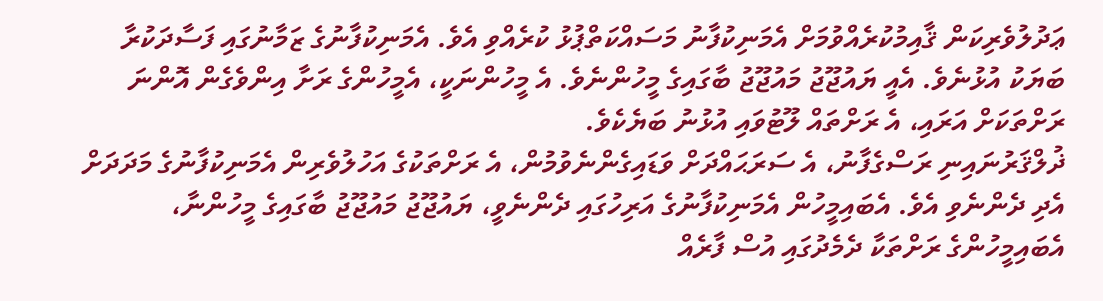ޢަދުލުވެރިކަން ޤާއިމުކުރެއްވުމަށް އެމަނިކުފާނު މަސައްކަތްޕުޅު ކުރެއްވި އެވެ. އެމަނިކުފާނުގެ ޒަމާނުގައި ފަސާދަކުރާ ބަޔަކު އުޅުނެވެ. އެއީ ޔައުޖޫޖު މައުޖޫޖު ބާގައިގެ މީހުންނެވެ. އެ މީހުންނަކީ، އެމީހުންގެ ރަށާ އިންވެގެން އޮންނަ ރަށްތަކަށް އަރައި، އެ ރަށްތައް ލޫޓުވައި އުޅުނު ބަޔެކެވެ.
ޛުލްޤަރުނައިނި ރަސްގެފާނު، އެ ސަރަޙައްދަށް ވަޑައިގެންނެވުމުން، އެ ރަށްތަކުގެ އަހުލުވެރިން އެމަނިކުފާނުގެ މަދަދަށް އެދި ދެންނެވި އެވެ. އެބައިމީހުން އެމަނިކުފާނުގެ އަރިހުގައި ދެންނެވީ، ޔައުޖޫޖު މައުޖޫޖު ބާގައިގެ މީހުންނާ، އެބައިމީހުންގެ ރަށްތަކާ ދެމެދުގައި އުސް ފާރެއް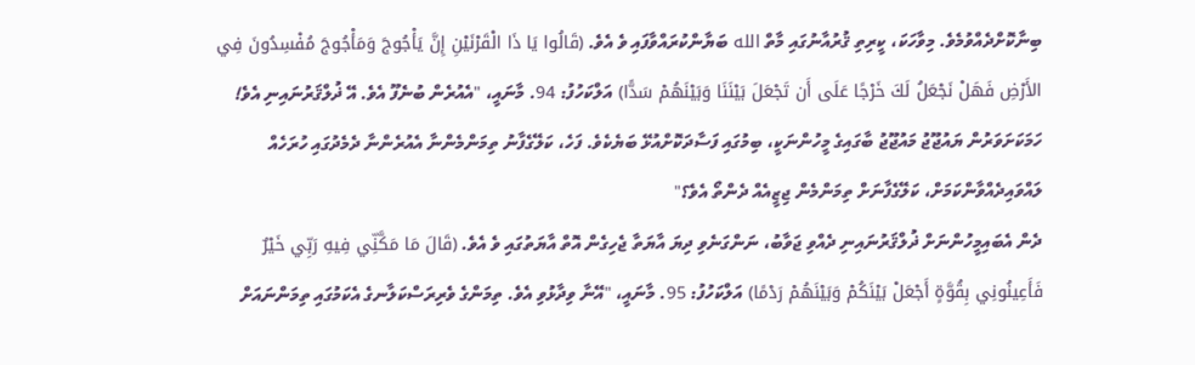ބިނާކޮށްދެއްވުމެވެ. މިވާހަކަ، ކީރިތި ޤުރުއާނުގައި މާތް الله ބަޔާންކުރައްވާފައި ވެ އެވެ. (قَالُوا يَا ذَا الْقَرْنَيْنِ إِنَّ يَأْجُوجَ وَمَأْجُوجَ مُفْسِدُونَ فِي الأَرْضِ فَهَلْ نَجْعَلُ لَكَ خَرْجًا عَلَى أَن تَجْعَلَ بَيْنَنَا وَبَيْنَهُمْ سَدًّا) އަލްކަހުފު: 94. މާނައީ، "އެއުރެން ބުނެފޫ އެވެ. އޭ ޛުލްޤަރުނައިނި އެވެ! ހަމަކަށަވަރުން ޔައުޖޫޖު މައުޖޫޖު ބާގައިގެ މީހުންނަކީ، ބިމުގައި ފަސާދަކޮށްއުޅޭ ބަޔެކެވެ. ފަހެ، ކަލޭގެފާނު ތިމަންމެންނާ އެއުރެންނާ ދެމެދުގައި ހުރަހެއް ލައްވައިދެއްވާންކަމަށް، ކަލޭގެފާނަށް ތިމަންމެން ޖިޒީއެއް ދެންތޯ އެވެ؟"
ދެން އެބައިމީހުންނަށް ޛުލްޤަރުނައިނި ދެއްވި ޖަވާބު، ނަންގަނެވި ދިޔަ އާޔަތާ ޖެހިގެން އޮތް އާޔަތުގައި ވެ އެވެ. (قَالَ مَا مَكَّنِّي فِيهِ رَبِّي خَيْرٌ فَأَعِينُونِي بِقُوَّةٍ أَجْعَلْ بَيْنَكُمْ وَبَيْنَهُمْ رَدْمًا) އަލްކަހުފު: 95. މާނައީ، "އޭނާ ވިދާޅުވި އެވެ. ތިމަންގެ ވެރިރަސްކަލާނގެ އެކަމުގައި ތިމަންނައަށް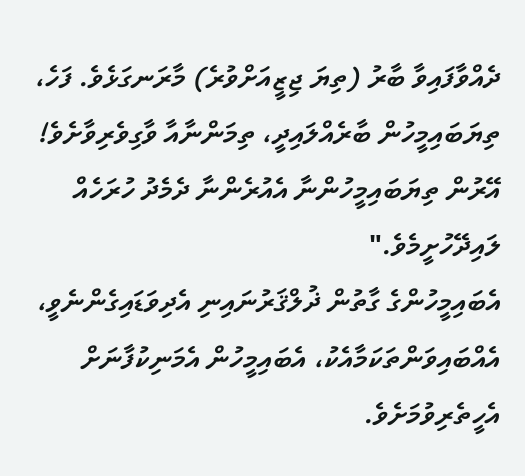ދެއްވާފައިވާ ބާރު (ތިޔަ ޖިޒީއަށްވުރެ) މާރަނގަޅެވެ. ފަހެ، ތިޔަބައިމީހުން ބާރެއްލައިދީ، ތިމަންނާއާ ވާގިވެރިވާށެވެ! އޭރުން ތިޔަބައިމީހުންނާ އެއުރެންނާ ދެމެދު ހުރަހެއް ލައިދޭހުށީމެވެ."
އެބައިމީހުންގެ ގާތުން ޛުލްޤަރުނައިނި އެދިވަޑައިގެންނެވީ، އެއްބައިވަންތަކަމާއެކު، އެބައިމީހުން އެމަނިކުފާނަށް އެހީތެރިވުމަށެވެ.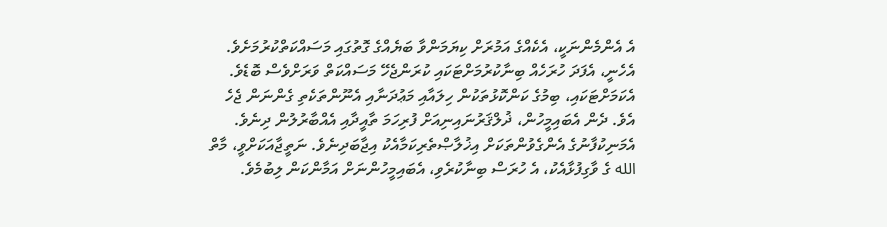އެ އެންމެންނަކީ، އެކެއްގެ އަމުރަށް ކިޔަމަންވާ ބަޔެއްގެ ގޮތުގައި މަސައްކަތްކުރުމަށެވެ. އެހެނީ، އެފަދަ ހުރަހެއް ބިނާކުރުމަށްޓަކައި ކުރަންޖެހޭ މަސައްކަތް ވަރަށްވެސް ބޮޑެވެ. އެކަމަށްޓަކައި، ބިމުގެ ކަންކޮޅުތަކުން ހިލައާއި މަޢުދަނާއި އެނޫންތަކެތި ގެންނަން ޖެހެ އެވެ. ދެން އެބައިމީހުން، ޛުލްޤަރުނައިނިއަށް ފުރިހަމަ ތާއީދާއި އެއްބާރުލުން ދިނެވެ. އެމަނިކުފާނުގެ އެންގެވުންތަކަށް އިޚުލާޞްތެރިކަމާއެކު އިޖާބަދިނެވެ. ނަތީޖާއަކަށްވީ، މާތް الله ގެ ވާގިފުޅާއެކު، އެ ހުރަސް ބިނާކުރެވި، އެބައިމީހުންނަށް އަމާންކަން ލިބުމެވެ.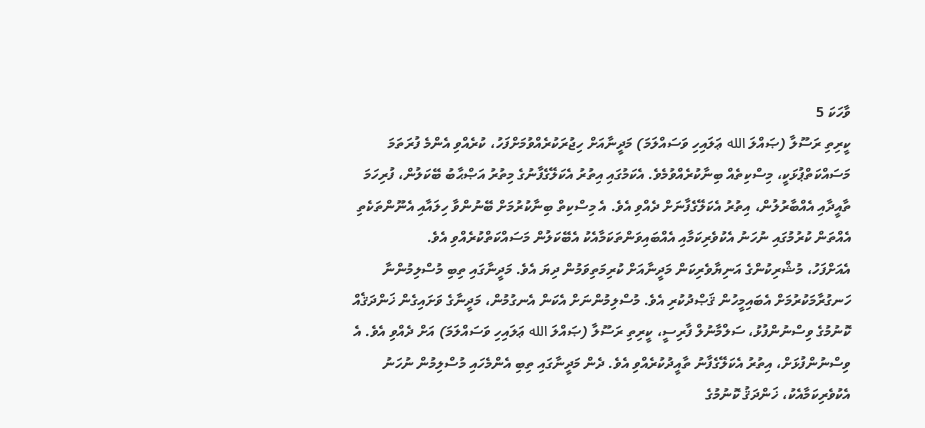ވާހަކަ 5
ކީރިތި ރަސޫލާ (ޞައްލަ الله ޢަލައިހި ވަސައްލަމަ) މަދީނާއަށް ހިޖުރަކުރެއްވުމަށްފަހު، ކުރެއްވި އެންމެ ފުރަތަމަ މަސައްކަތްޕުޅަކީ، މިސްކިތެއް ބިނާކުރެއްވުމެވެ. އެކަމުގައި އިތުރު އެކަލޭގެފާނުގެ މިތުރު އަޞްޙާބު ބޭކަލުން، ފުރިހަމަ ތާއީދާއި އެއްބާރުލުން، އިތުރު އެކަލޭގެފާނަށް ދެއްވި އެވެ. އެ މިސްކިތް ބިނާކުރުމަށް ބޭނުންވާ ހިލައާއި އެނޫންތަކެތި އެއްތަން ކުރުމުގައި ނުހަނު އެކުވެރިކަމާއި އެއްބައިވަންތަކަމާއެކު އެބޭކަލުން މަސައްކަތްކުރެއްވި އެވެ.
އެއަށްފަހު، މުޝްރިކުންގެ އަނިޔާވެރިކަން މަދީނާއަށް ކުރިމަތިވަމުން ދިޔަ އެވެ. މަދީނާގައި ތިބި މުސްލިމުންނާ ހަނގުރާމަކުރުމަށް އެބައިމީހުން ޤަޞްދުކުރި އެވެ. މުސްލިމުންނަށް އެކަން އެނގުމުން، މަދީނާގެ ވަށައިގެން ޚަންދަޤެއް ކޮނުމުގެ ވިސްނުންފުޅު، ސަލްމާނުލް ފާރިސީ، ކީރިތި ރަސޫލާ (ޞައްލަ الله ޢަލައިހި ވަސައްލަމަ) އަށް ދެއްވި އެވެ. އެ ވިސްނުންފުޅަށް، އިތުރު އެކަލޭގެފާނު ތާއީދުކުރެއްވި އެވެ. ދެން މަދީނާގައި ތިބި އެންމެހައި މުސްލިމުން ނުހަނު އެކުވެރިކަމާއެކު، ޚަންދަޤު ކޮނުމުގެ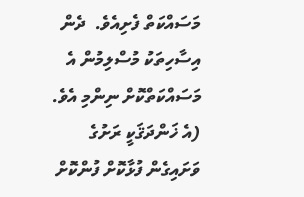މަސައްކަތް ފެށިއެވެ.  ދެން އިސާހިތަކު މުސްލިމުން އެ މަސައްކަތްކޮށް ނިންމި އެވެ. (އެ ޚަންދަޤަކީ ރަށުގެ ވަށައިގެން ފުޅާކޮށް ފުންކޮށް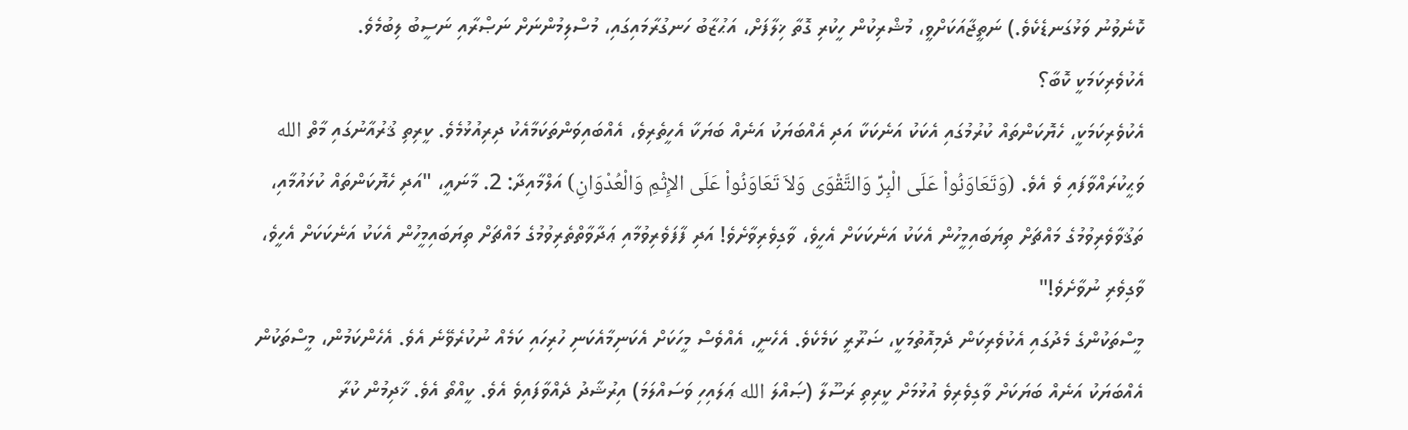ކޮނެވުނު ވަޅުގަނޑެކެވެ.) ނަތީޖާއަކަށްވީ، މުޝްރިކުން ހީކުރި ގޮތާ ޚިލާފަށް، އަޙުޒާބު ހަނގުރާމައިގައި، މުސްލިމުންނަށް ނަޞްރާއި ނަސީބު ލިބުމެވެ.
އެކުވެރިކަމަކީ ކޮބާ؟
އެކުވެރިކަމަކީ، ހެޔޮކަންތައް ކުރުމުގައި އެކަކު އަނެކަކާ އަދި އެއްބަޔަކު އަނެއް ބަޔަކާ އެހީތެރިވެ، އެއްބައިވަންތަކަމާއެކު ދިރިއުޅުމެވެ. ކީރިތި ޤުރުއާނުގައި މާތް الله ވަޙީކުރައްވާފައި ވެ އެވެ. (وَتَعَاوَنُواْ عَلَى الْبِرِّ وَالتَّقْوَى وَلاَ تَعَاوَنُواْ عَلَى الإِثْمِ وَالْعُدْوَانِ) އަލްމާއިދާ: 2. މާނައީ، "އަދި ހެޔޮކަންތައް ކުޅައުމާއި، ތަޤުވާވެރިވުމުގެ މައްޗަށް ތިޔަބައިމީހުން އެކަކު އަނެކަކަށް އެހީވެ، ވާގިވެރިވާށެވެ! އަދި ފާފަވެރިވުމާއި ޢަދާވާތްތެރިވުމުގެ މައްޗަށް ތިޔަބައިމީހުން އެކަކު އަނެކަކަށް އެހީވެ، ވާގިވެރި ނުވާށެވެ!"
މީސްތަކުންގެ މެދުގައި އެކުވެރިކަން ދެމިއޮތުމަކީ، ޟަރޫރީ ކަމެކެވެ. އެހެނީ، އެއްވެސް މީހަކަށް އެކަނިމާއެކަނި ހުރިހައި ކަމެއް ނުކުރެވޭނެ އެވެ. އެހެންކަމުން، މީސްތަކުން އެއްބަޔަކު އަނެއް ބަޔަކަށް ވާގިވެރިވެ އުޅުމަށް ކީރިތި ރަސޫލާ (ޞައްލަ الله ޢަލައިހި ވަސައްލަމަ) އިރުޝާދު ދެއްވާފައިވެ އެވެ. ކީއްތޯ އެވެ. ޚާދިމުން ކުރާ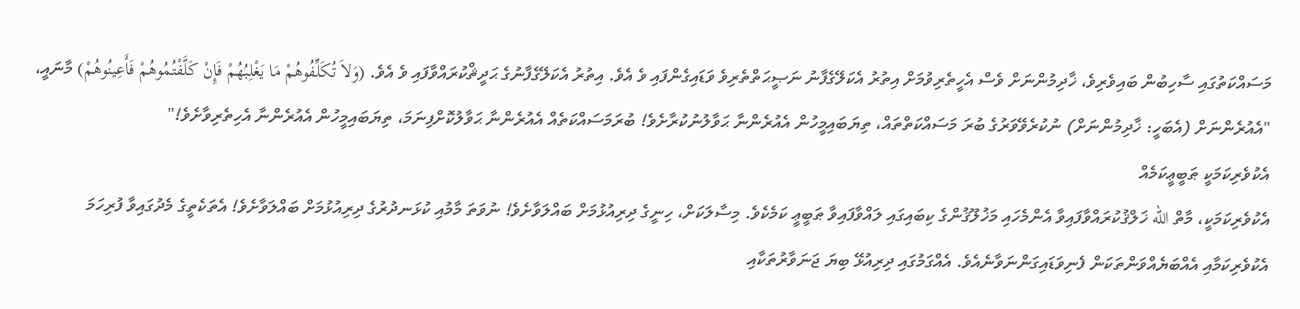މަސައްކަތުގައި ސާހިބުން ބައިވެރިވެ، ޚާދިމުންނަށް ވެސް އެހީތެރިވުމަށް އިތުރު އެކަލޭގެފާނު ނަޞީޙަތްތެރިވެ ވަޑައިގެންފައި ވެ އެވެ. އިތުރު އެކަލޭގެފާނުގެ ޙަދީޘްކުރައްވާފައި ވެ އެވެ. (وَلاَ تُكَلِّفُوهُمْ مَا يَغْلِبُهُمْ فَإِنْ كَلَّفْتُمُوهُمْ فَأَعِينُوهُمْ) މާނައީ، "އެއުރެންނަށް (އެބަހީ: ޚާދިމުންނަށް) ނުކުރެވޭވަރުގެ ބުރަ މަސައްކަތްތައް، ތިޔަބައިމީހުން އެއުރެންނާ ޙަވާލުނުކުރާށެވެ! ބުރަމަސައްކަތެއް އެއުރެންނާ ޙަވާލުކޮށްފިނަމަ، ތިޔަބައިމީހުން އެއުރެންނާ އެހިތެރިވާށެވެ!"
އެކުވެރިކަމަކީ ޠަބީޢީކަމެއް
އެކުވެރިކަމަކީ، މާތް الله ޚަލްޤުކުރައްވާފައިވާ އެންމެހައި މަޚުލޫޤުންގެ ކިބައިގައި ލައްވާފައިވާ ޠަބީޢީ ކަމެކެވެ. މިސާލަކަށް، ހިނީގެ ދިރިއުޅުމަށް ބައްލަވާށެވެ! ނުވަތަ މާމުއި ކުޅަނދުރުގެ ދިރިއުޅުމަށް ބައްލަވާށެވެ! އެތަކެތީގެ މެދުގައިވާ ފުރިހަމަ އެކުވެރިކަމާއި އެއްބަޔެއްވަންތަކަން ފެނިވަޑައިގަންނަވާނެއެވެ. އެއްގަމުގައި ދިރިއުޅޭ ބިޔަ ޖަނަވާރުތަކާއި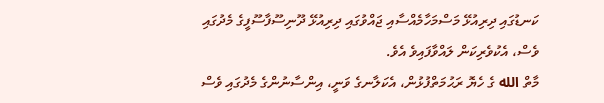ކަނޑުގައި ދިރިއުޅޭ މަސްމަހާމެއްސާއި ޖައްވުގައި ދިރިއުޅޭ ދޫނިސޫފާސޫފީގެ މެދުގައި ވެސް، އެކުވެރިކަން ލައްވާފައިވެ އެވެ.
މާތް الله ގެ ހެޔޮ ރަޙުމަތްފުޅުން، އެކަލާނގެ ވަނީ، އިންސާނުންގެ މެދުގައި ވެސް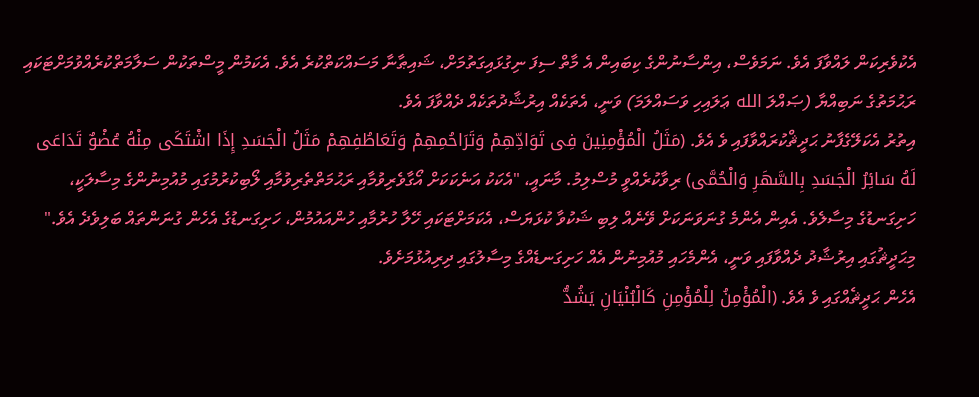އެކުވެރިކަން ލައްވާފަ އެވެ. ނަމަވެސް، އިންސާނުންގެ ކިބައިން އެ މާތް ސިފަ ނިގުޅައިގަތުމަށް، ޝައިޠާނާ މަސައްކަތްކުރެ އެވެ. އެކަމުން މީސްތަކުން ސަލާމަތްކުރެއްވުމަށްޓަކައި ރަޙުމަތުގެ ނަބިއްޔާ (ޞައްލަ الله ޢަލައިހި ވަސައްލަމަ) ވަނީ، އެތަކެއް އިރުޝާދުތަކެއް ދެއްވާފަ އެވެ.
އިތުރު އެކަލޭގެފާނު ޙަދީޘްކުރައްވާފައި ވެ އެވެ. (مَثَلُ الْمُؤْمِنِينَ فِى تَوَادِّهِمْ وَتَرَاحُمِهِمْ وَتَعَاطُفِهِمْ مَثَلُ الْجَسَدِ إِذَا اشْتَكَى مِنْهُ عُضْوٌ تَدَاعَى لَهُ سَائِرُ الْجَسَدِ بِالسَّهَرِ وَالْحُمَّى) ރިވާކުރެއްވީ މުސްލިމު. މާނައީ، "އެކަކު އަނެކަކަށް އޯގާވެރިވުމާއި ރަޙުމަތްތެރިވުމާއި ލޯބިކުރުމުގައި މުއުމިނުންގެ މިސާލަކީ، ހަށިގަނޑުގެ މިސާލެވެ. އެއިން އެންމެ ގުނަވަނަކަށް ވޭނެއް ލިބި ޝަކުވާ ކުޅަޔަސް، އެކަމަށްޓަކައި ހޭލާ ހުރުމާއި ހުންއައުމުން، ހަށިގަނޑުގެ އެހެން ގުނަންތައް ބަލިވެދެ އެވެ." މިޙަދީޘުގައި އިރުޝާދު ދެއްވާފައި ވަނީ، އެންމެހައި މުއުމިނުން އެއް ހަށިގަނޑެއްގެ މިސާލުގައި ދިރިއުޅުމަށެވެ.
އެހެން ޙަދީޘެއްގައި ވެ އެވެ. (الْمُؤْمِنُ لِلْمُؤْمِنِ كَالْبُنْيَانِ يَشُدُّ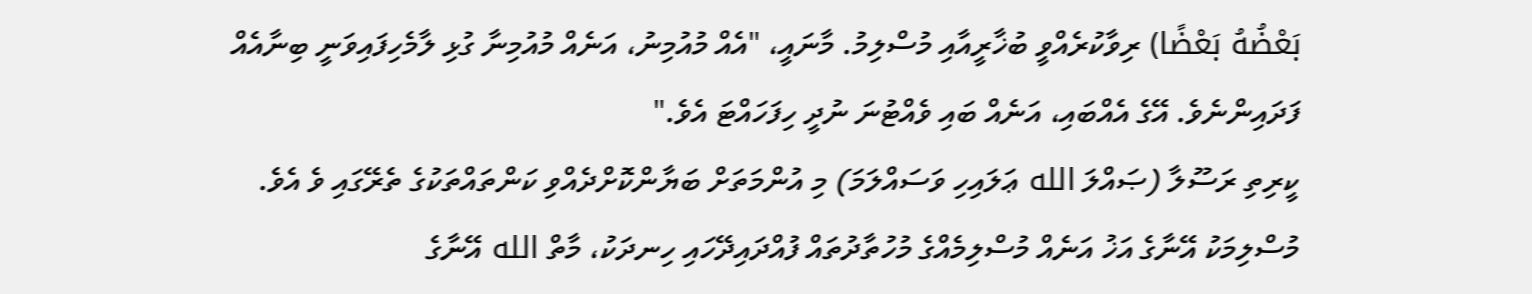بَعْضُهُ بَعْضًا) ރިވާކުރެއްވީ ބުޚާރީއާއި މުސްލިމު. މާނައީ، "އެއް މުއުމިނު، އަނެއް މުއުމިނާ ގުޅި ލާމެހިފައިވަނީ ބިނާއެއް ފަދައިންނެވެ. އޭގެ އެއްބައި، އަނެއް ބައި ވެއްޓުނަ ނުދީ ހިފަހައްޓަ އެވެ."
ކީރިތި ރަސޫލާ (ޞައްލަ الله ޢަލައިހި ވަސައްލަމަ) މި އުންމަތަށް ބަޔާންކޮށްދެއްވި ކަންތައްތަކުގެ ތެރޭގައި ވެ އެވެ. މުސްލިމަކު އޭނާގެ އަޚު އަނެއް މުސްލިމެއްގެ މުހުތާދުތައް ފުއްދައިދޭހައި ހިނދަކު، މާތް الله އޭނާގެ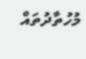މުހުތާދުތައް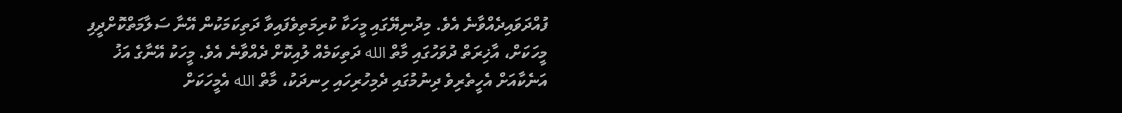ފުއްދަވައިދެއްވާނެ އެވެ. މިދުނިޔޭގައި މީހަކާ ކުރިމަތިވެފައިވާ ދަތިކަމަކުން އޭނާ ސަލާމަތްކޮށްދީފި މީހަކަށް، އާޚިރަތް ދުވަހުގައި މާތް الله ދަތިކަމެއް ލުއިކޮށް ދެއްވާނެ އެވެ. މީހަކު އޭނާގެ އަޚު އަނެކާއަށް އެހީތެރިވެ ދިނުމުގައި ދެމިހުރިހައި ހިނދަކު، މާތް الله އެމީހަކަށް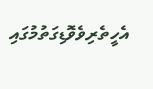އެހީތެރިވެވޮޑިގަތުމުގައި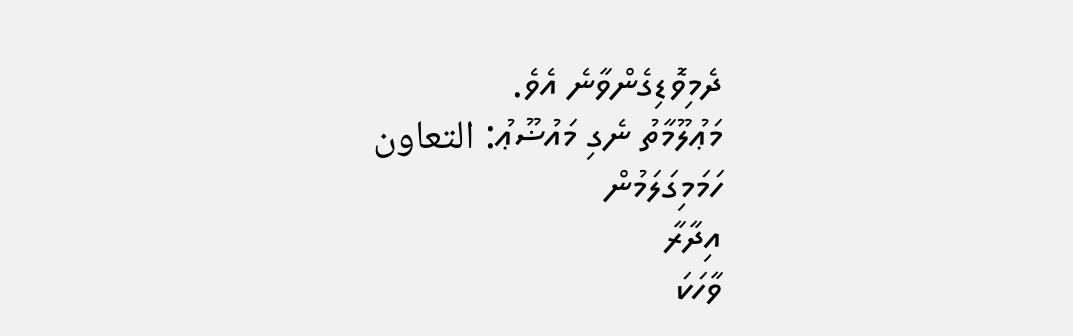ދެމިވޮޑިގެންވާނެ އެވެ.
މަޢުލޫމާތު ނެގި މައުޟޫޢު: التعاون
ހަމަމިގަލަމުން
އިދާރާ
ވާހަކަ